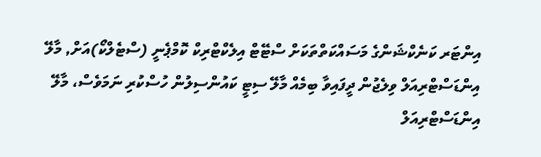އިންޓަރ ކަނެކްޝަންގެ މަސައްކަތްތަކަށް ސްޓޭޓް އިލެކްޓްރިކް ކޮމްޕެނީ (ސްޓެލްކޯ)އަށް, މާލޭ އިންޑަސްޓްރިއަލް ވިލެޖުން ދީފައިވާ ބިމެއް މާލޭ ސިޓީ ކައުންސިލުން ހުސްކުރި ނަމަވެސް، މާލޭ އިންޑަސްޓްރިއަލް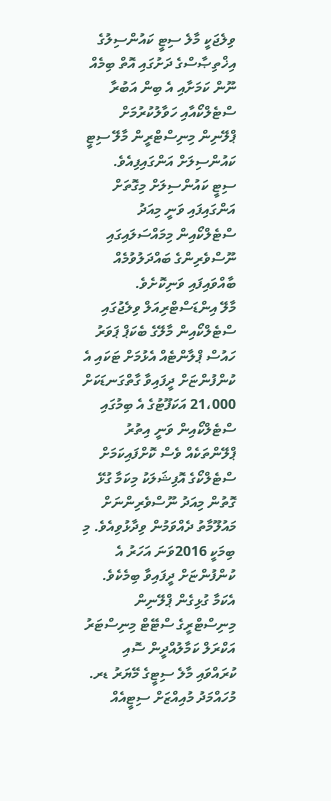ވިލެޖަކީ މާލެ ސިޓީ ކައުންސިލުގެ އިޚްތިޞާސްގެ ދަށުގައި އޮތް ބިމެއް ނޫން ކަމަށާއި އެ ބިން އަބުރާ ސްޓެލްކޯއާއި ހަވާލުކުރުމަށް ޕްލޭނިން މިނިސްޓްރީން މާލޭ ސިޓީ ކައުންސިލަށް އަންގައިފިއެވެ.
ސިޓީ ކައުންސިލަށް މިގޮތަށް އަންގައިފައި ވަނީ މިއަދު ސްޓެލްކޯއިން މިމައްސަލައިގައި ނޫސްވެރިންގެ ބައްދަލުވުމެއް ބާއްވައިފައި ވަނިކޮށެވެ.
މާލޭ އިންޑަސްޓްރިއަލް ވިލެޖުގައި ސްޓެލްކޯއިން މާލޭގެ ބެކަޕް ޕަވަރު ހައުސް ޕްލާންޓެއް އެޅުމަށް ޓަކައި އެ ކުންފުންޏަށް ދީފައިވާ ގާތްގަނޑަކަށް 21،000 އަކަފޫޓުގެ އެ ބިމުގައި ސްޓެލްކޯއިން ވަނީ އިތުރު ޕްލޭންތަކެއް ވެސް ކޮށްފައިކަމަށް ސްޓެލްކޯގެ އޮފިޝަލަކު މިކަމާ ގުޅޭ ގޮތުން މިއަދު ނޫސްވެރިންނަށް މައުލޫމާތު ދެއްވަމުން ވިދާޅުވިއެވެ. މި ބިމަކީ 2016ވަނަ އަހަރު އެ ކުންފުންޏަށް ދީފައިވާ ބިމެކެވެ.
އެކަމާ ގުޅިގެން ޕްލޭނިން މިނިސްޓްރީގެ ސްޓޭޓް މިނިސްޓަރު އަކްރަލް ކަމާލުއްދީން ސޮއި ކުރައްވައި މާލެ ސިޓީގެ މޭޔަރު ޑރ. މުހައްމަދު މުއިއްޒަށް ސިޓީއެއް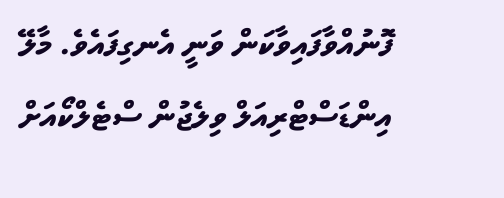ފޮނުއްވާފައިވާކަން ވަނީ އެނގިފައެވެ. މާލޭ އިންޑަސްޓްރިއަލް ވިލެޖުން ސްޓެލްކޯއަށް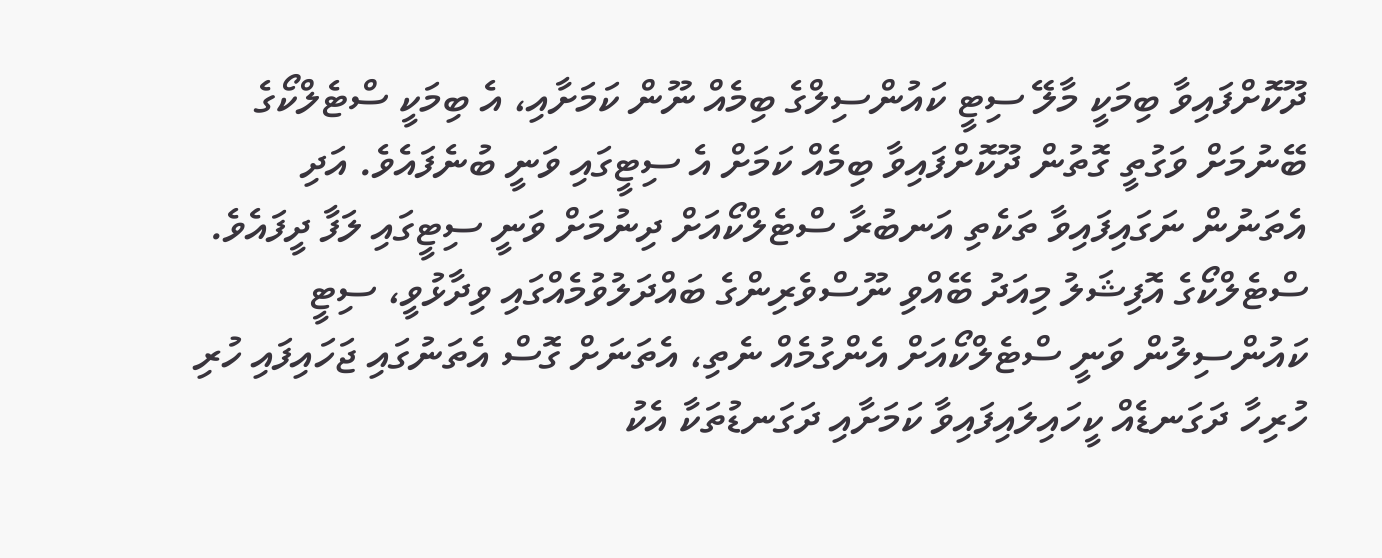ދޫކޮށްފައިވާ ބިމަކީ މާލޭ ސިޓީ ކައުންސިލްގެ ބިމެއް ނޫން ކަމަށާއި، އެ ބިމަކީ ސްޓެލްކޯގެ ބޭނުމަށް ވަގުތީ ގޮތުން ދޫކޮށްފައިވާ ބިމެއް ކަމަށް އެ ސިޓީގައި ވަނީ ބުނެފައެވެ. އަދި އެތަނުން ނަގައިފައިވާ ތަކެތި އަނބުރާ ސްޓެލްކޯއަށް ދިނުމަށް ވަނީ ސިޓީގައި ލަފާ ދީފައެވެ.
ސްޓެލްކޯގެ އޮފިޝަލު މިއަދު ބޭއްވި ނޫސްވެރިންގެ ބައްދަލުވުމެއްގައި ވިދާޅުވީ، ސިޓީ ކައުންސިލުން ވަނީ ސްޓެލްކޯއަށް އެންގުމެއް ނެތި، އެތަނަށް ގޮސް އެތަނުގައި ޖަހައިފައި ހުރި ހުރިހާ ދަގަނޑެއް ކީހައިލައިފައިވާ ކަމަށާއި ދަގަނޑުތަކާ އެކު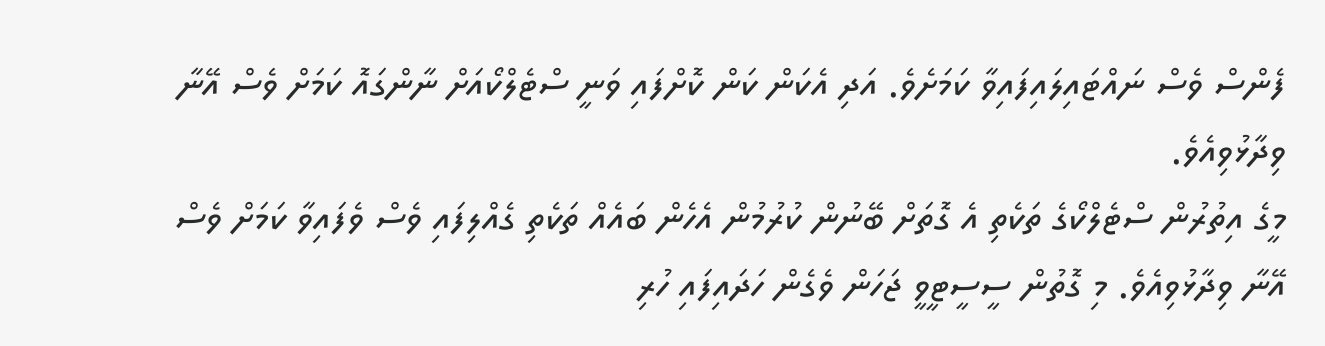ފެންސް ވެސް ނައްޓައިލައިފައިވާ ކަމަށެވެ. އަދި އެކަން ކަން ކޮށްފައި ވަނީ ސްޓެލްކޯއަށް ނާންގައޮ ކަމަށް ވެސް އޭނާ ވިދާޅުވިއެވެ.
މީގެ އިތުރުން ސްޓެލްކޯގެ ތަކެތި އެ ގޮތަށް ބޭނުން ކުރުމުން އެހެން ބައެއް ތަކެތި ގެއްލިފައި ވެސް ވެފައިވާ ކަމަށް ވެސް އޭނާ ވިދާޅުވިއެވެ. މި ގޮތުން ސީސީޓީވީ ޖަހަން ވެގެން ހަދައިފައި ހުރި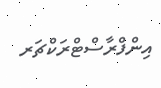އިންފްރާސްޓްރަކްޗަރ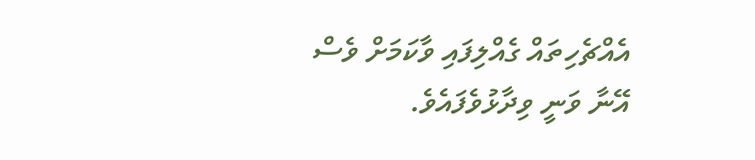އެއްޗެހިތައް ގެއްލިފައި ވާކަމަށް ވެސް އޭނާ ވަނީ ވިދާޅުވެފައެވެ.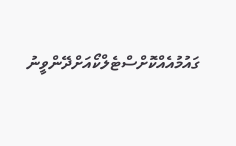ގައުމުއެއްކޮށްސްޓެލްކޯއަށްދޭންވީނު